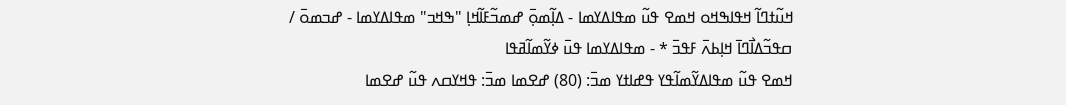ߞߎ߬ߙߣߊ߬ ߞߟߊߒߞߋ ߞߘߐ ߟߎ߬ ߘߟߊߡߌߘߊ - ߡߊ߲߬ߘߋ߲߫ ߝߘߏ߬ߓߊ߬ߞߊ߲ "ߒߞߏ" ߘߟߊߡߌߘߊ - ߝߏߘߋ߫ / ߛߟߏ߬ߡߊ߯ߣߊ߫ ߞߊ߲ߕߍ߫ ߓߟߏ߫ * - ߘߟߊߡߌߘߊ ߟߎ߫ ߦߌ߬ߘߊ߬ߥߟߊ
ߞߘߐ ߟߎ߬ ߘߟߊߡߌ߬ߘߊ߬ߟߌ ߟߝߊߙߌ ߘߏ߫: (80) ߝߐߘߊ ߘߏ߫: ߟߞߌߛߍ ߟߎ߬ ߝߐߘߊ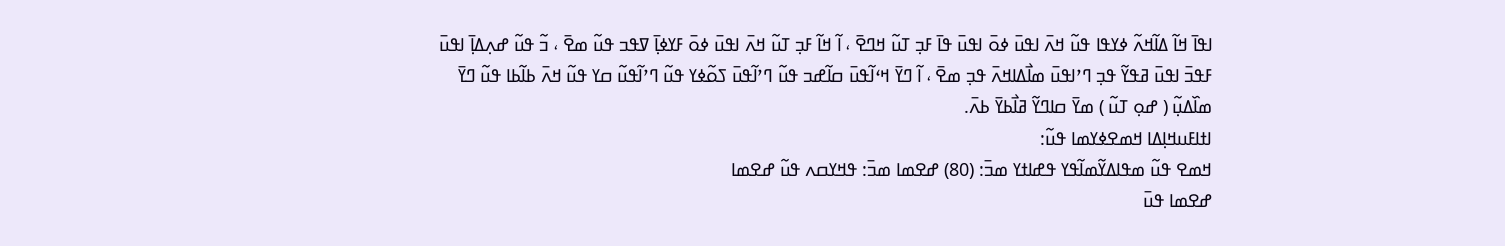ߊߟߊ߫ ߞߊ߬ ߡߊ߬ߞߍ߬ ߦߌߟߊ ߟߎ߬ ߞߍ߫ ߊߟߎ߫ ߦߋ߫ ߊߟߎ߫ ߟߊ߫ ߓߏ߲ ߠߎ߬ ߞߣߐ߫ ، ߊ߬ ߞߊ߬ ߓߏ߲ ߠߎ߬ ߞߍ߫ ߊߟߎ߫ ߦߋ߫ ߓߌߦߊ߲߫ ߜߟߏ ߟߎ߬ ߘߐ߫ ، ߏ߬ ߟߎ߬ ߝߍ߲ߡߊ߲߫ ߊߟߎ߫ ߓߟߏ߫ ߊߟߎ߫ ߥߟߌ߬ ߟߏ߲ ߣߴߊߟߎ߫ ߘߊ߯ߡߊߞߍ߫ ߟߏ߲ ߘߐ߫ ، ߊ߬ ߣߌ߫ ߞߵߊ߬ߟߎ߫ ߛߊ߬ߝߏ ߟߎ߬ ߣߴߊ߬ߟߎ߫ ߖߋ߬ߦߌ ߟߎ߬ ߣߴߊ߬ߟߎ߬ ߛߌ ߟߎ߬ ߞߍ߫ ߕߊ߬ߕߊ ߟߎ߬ ߣߌ߫ ߘߊ߰ߡߎ߲߬ ( ߝߋ߲ ߠߎ߬ ) ߘߌ߫ ߛߊߣߌ߬ ߥߊ߯ߕߌ߫ ߕߍ߫.
ߊߙߊߓߎߞߊ߲ߡߊ ߞߘߐߦߌߘߊ ߟߎ߬:
ߞߘߐ ߟߎ߬ ߘߟߊߡߌ߬ߘߊ߬ߟߌ ߟߝߊߙߌ ߘߏ߫: (80) ߝߐߘߊ ߘߏ߫: ߟߞߌߛߍ ߟߎ߬ ߝߐߘߊ
ߝߐߘߊ ߟߎ߫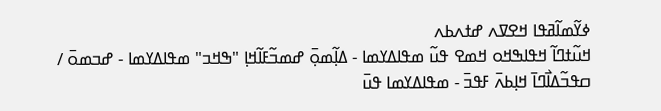ߦߌ߬ߘߊ߬ߥߟߊ ߞߐߜߍ ߝߙߍߕߍ
ߞߎ߬ߙߣߊ߬ ߞߟߊߒߞߋ ߞߘߐ ߟߎ߬ ߘߟߊߡߌߘߊ - ߡߊ߲߬ߘߋ߲߫ ߝߘߏ߬ߓߊ߬ߞߊ߲ "ߒߞߏ" ߘߟߊߡߌߘߊ - ߝߏߘߋ߫ / ߛߟߏ߬ߡߊ߯ߣߊ߫ ߞߊ߲ߕߍ߫ ߓߟߏ߫ - ߘߟߊߡߌߘߊ ߟߎ߫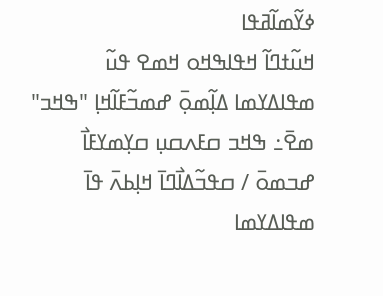ߦߌ߬ߘߊ߬ߥߟߊ
ߞߎ߬ߙߣߊ߬ ߞߟߊߒߞߋ ߞߘߐ ߟߎ߬ ߘߟߊߡߌߘߊ ߡߊ߲߬ߘߋ߲߫ ߝߘߏ߬ߓߊ߬ߞߊ߲ "ߒߞߏ" ߘߐ߫߸ ߒߞߏ ߛߓߍߛߎ߲ ߛߌ߲ߘߌߓߊ߯ ߝߏߘߋ߫ / ߛߟߏ߬ߡߊ߯ߣߊ߫ ߞߊ߲ߕߍ߫ ߟߊ߫ ߘߟߊߡߌߘߊ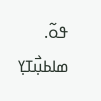ߟߋ߬.
ߘߊߕߎ߲߯ߠߌ߲